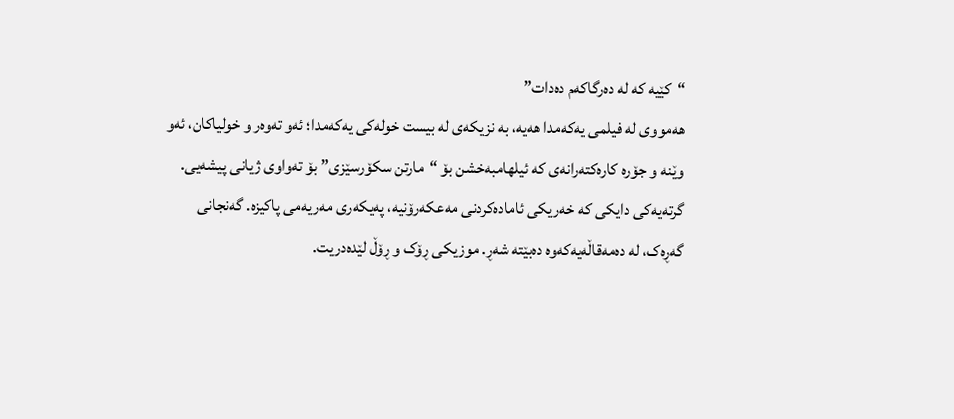“کێیە کە لە دەرگاکەم دەدات”
هەمووی لە فیلمی یەکەمدا هەیە، بە نزیکەی لە بیست خولەکی یەکەمدا؛ ئەو تەوەر و خولیاکان، ئەو وێنە و جۆرە کارەکتەرانەی کە ئیلهامبەخشن بۆ “مارتن سکۆرسێزی” بۆ تەواوی ژیانی پیشەیی. گرتەیەکی دایکی کە خەریکی ئامادەکردنی مەعکەرۆنیە، پەیکەری مەریەمی پاکیزە. گەنجانی گەڕەک، لە دەمەقاڵەیەکەوە دەبێتە شەڕ. موزیکی ڕۆک و ڕۆڵ لێدەدریت.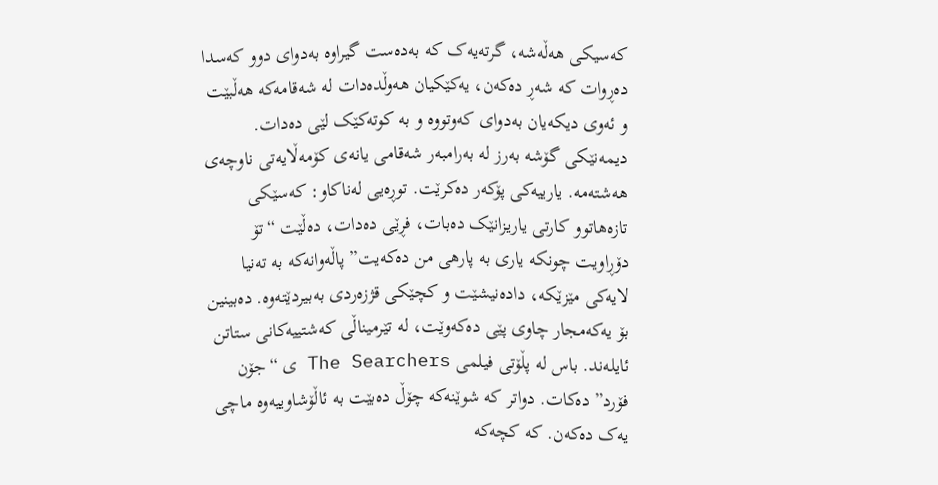کەسیکی هەڵەشە، گرتەیەک کە بەدەست گیراوە بەدوای دوو کەسدا دەڕوات کە شەڕ دەکەن، یەکێکیان هەوڵدەدات لە شەقامەکە هەڵبێت و ئەوی دیکەیان بەدوای کەوتووە و بە کوتەکێک لێی دەدات. دیمەنێکی گۆشە بەرز لە بەرامبەر شەقامی یانەی کۆمەڵایەتی ناوچەی هەشتەمە. یارییەکی پۆکەر دەکرێت. توڕەیی لەناکاو: کەسێکی تازەهاتوو کارتی یاریزانێک دەبات، فڕێی دەدات، دەڵێت “تۆ دۆڕاویت چونکە یاری بە پارهی من دەکەیت” پاڵەوانەکە بە تەنیا لایەکی مێزێکە، دادەنیشێت و کچێکی قژزەردی بەبیردێتەوە. دەبینین بۆ یەکەمجار چاوی پێی دەکەوێت، لە تێرمیناڵی کەشتییەکانی ستاتن ئایلەند. باس لە پڵۆتی فیلمی The Searchers ی “جۆن فۆرد” دەکات. دواتر کە شوێنەکە چۆڵ دەبێت بە ئاڵۆشاوییەوە ماچی یەک دەکەن. کە کچەکە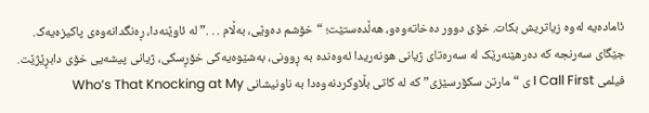ئامادەیە لەوە زیاتریش بکات. خۆی دوور دەخاتەوەو، هەڵدەستێت؛ “خۆشم دەوێی، بەڵام . . .” لە ئاوێنەدا، ڕەنگدانەوەی پاکیزەیەک.
جێگای سەرنجە کە دەرهێنەرێک لە سەرەتای ژیانی هونەریدا ئەوەندە بە ڕوونی، بەشێوەیەکی خۆڕسکی، ژیانی پیشەیی خۆی دابڕێژێت. فیلمی I Call First ی “مارتن سکۆرسێزی” کە لە کاتی بڵاوکردنەوەدا بە ناونیشانی Who’s That Knocking at My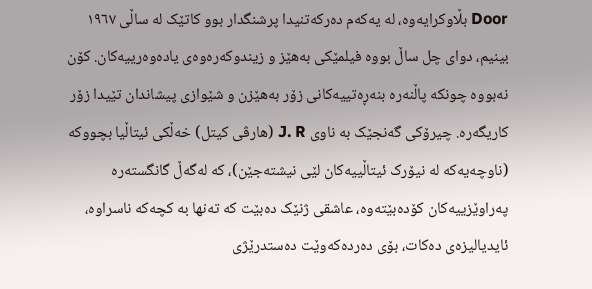Door بڵاوکرایەوە، لە یەکەم دەرکەتنیدا پرشنگدار بوو کاتێک لە ساڵی ١٩٦٧ بینیم، دوای چل ساڵ بووە فیلمێکی بەهێز و زیندوکەرەوەی یادەوەرییەکان. کۆن نەبووە چونکە پاڵنەرە بنەڕەتییەکانی زۆر بەهێزن و شێوازی پیشاندان تێیدا زۆر کاریگەرە. چیرۆکی گەنجێک بە ناوی J. R (هارڤی کیتل) خەڵکی ئیتاڵیا بچووکە (ناوچەیەکە لە نیۆرک ئیتاڵییەکان لێی نیشتەجێن)، کە لەگەڵ گانگستەرە پەراوێزییەکان کۆدەبێتەوە، عاشقی ژنێک دەبێت کە تەنها بە کچەکە ناسراوە، ئایدیالیزەی دەکات، بۆی دەردەکەوێت دەستدرێژی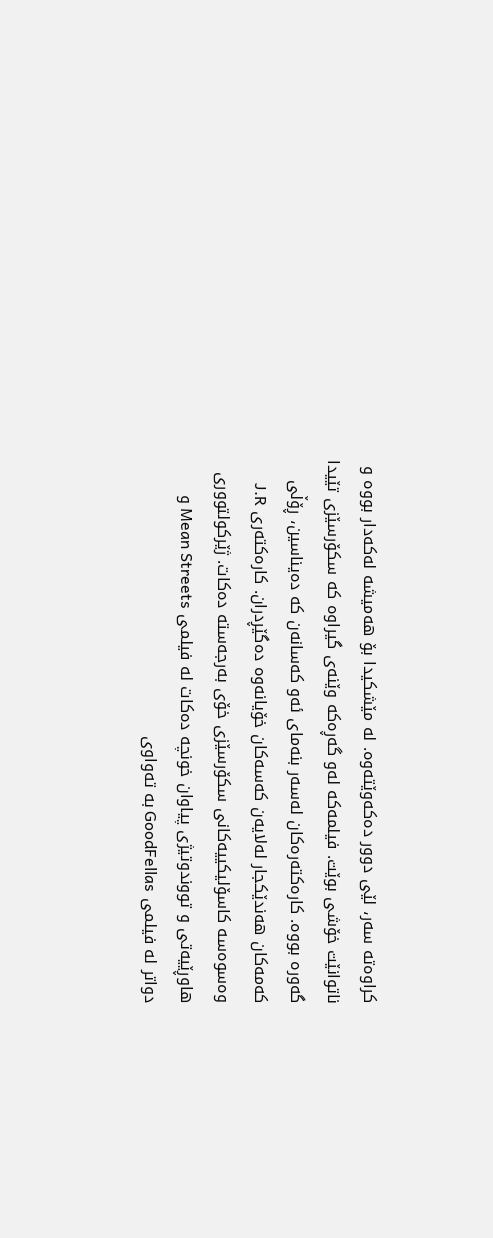کراوەتە سەر، لێی دوور دەکەوێتەوە. لە مێشکیدا بۆ هەمیشە لەکەدار بووە و ناتوانێت خۆشی بوێت. فیلمەکە لەو گەڕەکە وێنەی گیراوە کە سکۆرسێزی تێیدا گەورە بووە. کارەکتەرەکان لەسەر بنەمای ئەو کەسانەن کە دەیناسین، ڕۆڵی کەمەکان هەندێکجار لەلایەن کەسەکان خۆیانەوە دەگێڕدران. کارەکتەری J.R وەسوەسە کاسۆلیکییەکانی سکۆرسێزی خۆی بەرجەستە دەکات. ژێرکولتووری هاوڕێیەتی و تووندوتیژی پیاوان خونچە دەکات لە فیلمی Mean Streets و دواتر لە فیلمی GoodFellas بە تەواوی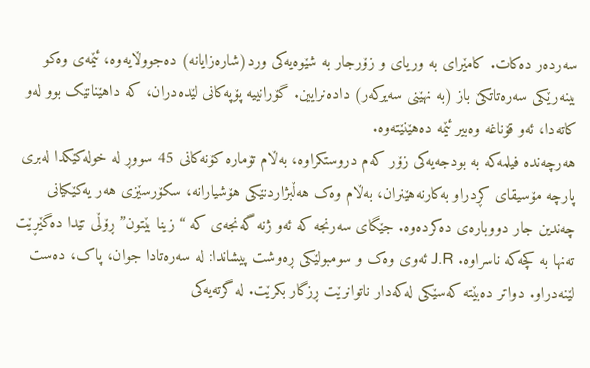سەردەر دەکات. کامێرای بە وریای و زۆرجار بە شێوەیەکی ورد(شارەزایانە) دەجووڵایەوە، ئێمەی وەکو بینەرێکی سەرەتاتکێ باز (بە نهێنی سەیرکەر) دادەنرایین. گۆرانییە پۆپەکانی لێدەدران، کە داهێنانێک بوو لەو کاتەدا، ئەو قۆناغە وەبیر ئێمە دەهێنێتەوە.
هەرچەندە فیلمەکە بە بودجەیەکی زۆر کەم دروستکراوە، بەڵام تۆمارە کۆنەکانی 45 سووڕ لە خولەکێکدا لەبری پارچە مۆسیقای کڕدراو بەکارنەهێنران، بەڵام وەک هەڵبژاردنێکی هۆشیارانە، سکۆرسێزی هەر یەکێکیانی چەندین جار دووبارەی دەکردەوە. جێگای سەرنجە کە ئەو ژنە گەنجەی کە “زینا بێتون” ڕۆڵی تێدا دەگێڕێت تەنها بە کچەکە ناسراوە. J.R ئەوی وەک و سومبولێکی ڕەوشت پیشاندا: لە سەرەتادا جوان، پاک، دەست لێنەدراو. دواتر دەبێتە کەسێکی لەکەدار ناتوانرێت ڕزگار بکرێت. لە گرتەیەکی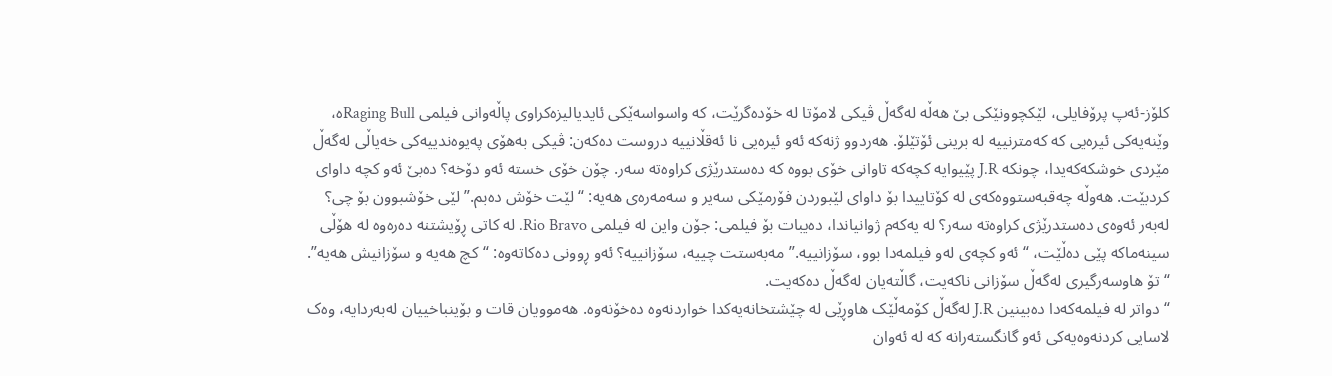کلۆز-ئەپ پرۆفایلی، لێکچوونێکی بێ هەڵە لەگەڵ ڤیکی لامۆتا لە خۆدەگرێت، کە واسواسەێکی ئایدیالیزەکراوی پاڵەوانی فیلمی Raging Bullە، وێنەیەکی ئیرەیی کە کەمترنییە لە برینی ئۆتێلۆ. هەردوو ژنەکە ئەو ئیرەیی نا ئەقڵانییە دروست دەکەن: ڤیکی بەهۆی پەیوەندییەکی خەیاڵی لەگەڵ مێردی خوشکەکەیدا، چونکە J.R پێیوایە کچەکە تاوانی خۆی بووە کە دەستدرێژی کراوەتە سەر. چۆن خۆی خستە ئەو دۆخە؟ دەبێ ئەو کچە داوای کردبێت. هەوڵە چەقبەستووەکەی لە کۆتاییدا بۆ داوای لێبوردن فۆرمێکی سەیر و سەمەرەی هەیە: “لێت خۆش دەبم.” لێی خۆشبوون بۆ چی؟ لەبەر ئەوەی دەستدرێژی کراوەتە سەر؟ لە یەکەم ژوانیاندا، دەیبات بۆ فیلمی: جۆن واین لە فیلمی Rio Bravo. لە کاتی ڕۆیشتنە دەرەوە لە هۆڵی سینەماکە پێی دەڵێت، “ئەو کچەی لەو فیلمەدا بوو، سۆزانییە.” مەبەستت چییە، سۆزانییە؟ ئەو ڕوونی دەکاتەوە: “کچ هەیە و سۆزانیش هەیە”. “تۆ هاوسەرگیری لەگەڵ سۆزانی ناکەیت، گاڵتەیان لەگەڵ دەکەیت.
“دواتر لە فیلمەکەدا دەبینین J.R لەگەڵ کۆمەڵێک هاوڕێی لە چێشتخانەیەکدا خواردنەوە دەخۆنەوە. هەموویان قات و بۆینباخییان لەبەردایە، وەک لاسایی کردنەوەیەکی ئەو گانگستەرانە کە لە ئەوان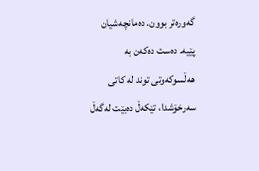گەورەتر بوون. دەمانچەشیان پێیە. دەست دەکەن بە هەڵسوکەوتی توند لە کاتی سەرخۆشدا، تێکەڵ دەبێت لەگەڵ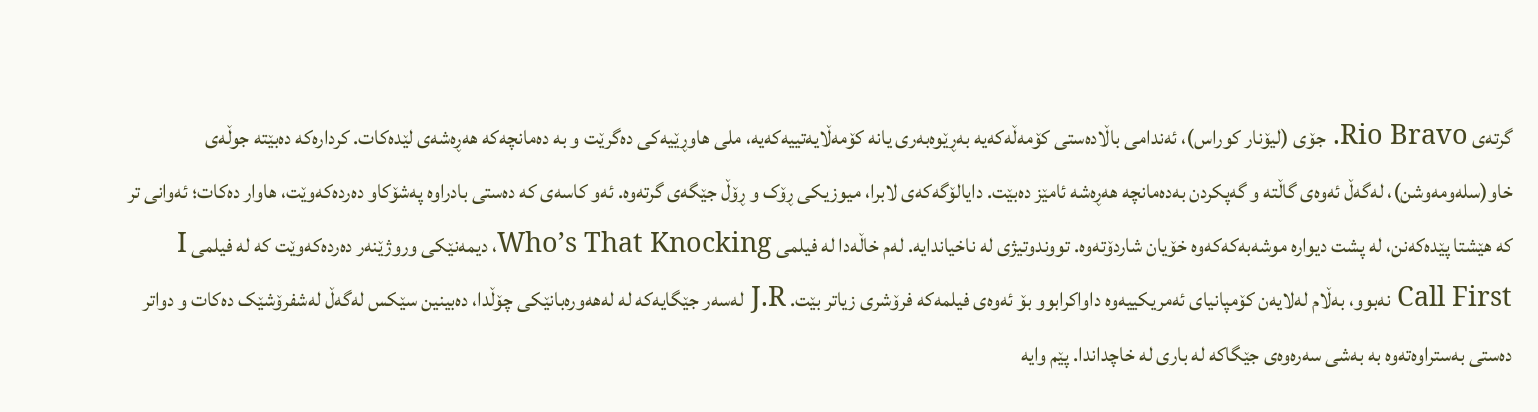گرتەی Rio Bravo. جۆی (لیۆنار کوراس)، ئەندامی باڵادەستی کۆمەڵەکەیە بەڕێوەبەری یانە کۆمەڵایەتییەکەیە، ملی هاوڕێیەکی دەگرێت و بە دەمانچەکە هەڕەشەی لێدەکات. کردارەکە دەبێتە جوڵەی خاو(سلەومەوشن)، لەگەڵ ئەوەی گاڵتە و گەپکردن بەدەمانچە هەڕەشە ئامێز دەبێت. دایالۆگەکەی لابرا، میوزیکی ڕۆک و ڕۆڵ جێگەی گرتەوە. ئەو کاسەی کە دەستی بادراوە پەشۆکاو دەردەکەوێت، هاوار دەکات؛ ئەوانی تر کە هێشتا پێدەکەنن، لە پشت دیوارە موشەبەکەکەوە خۆیان شاردۆتەوە. تووندوتیژی لە ناخیاندایە. لەم خاڵەدا لە فیلمی Who’s That Knocking، دیمەنێکی وروژێنەر دەردەکەوێت کە لە فیلمی I Call First نەبوو، بەڵام لەلایەن کۆمپانیای ئەمریکییەوە داواکرابوو بۆ ئەوەی فیلمەکە فرۆشری زیاتر بێت. J.R لەسەر جێگایەکە لە لەهەورەبانێکی چۆڵدا، دەبینین سێکس لەگەڵ لەشفرۆشێک دەکات و دواتر دەستی بەستراوەتەوە بە بەشی سەرەوەی جێگاکە لە باری لە خاچداندا. پێم وایە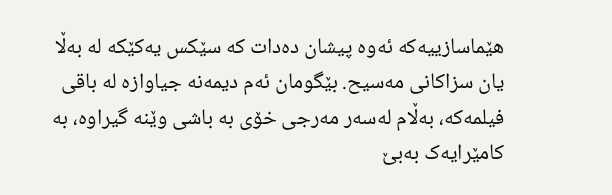هێماسازییەکە ئەوە پیشان دەدات کە سێکس یەکێکە لە بەڵا یان سزاکانی مەسیح. بێگومان ئەم دیمەنە جیاوازە لە باقی فیلمەکە، بەڵام لەسەر مەرجی خۆی بە باشی وێنە گیراوە، بە کامێرایەک بەبێ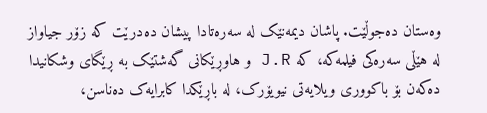وەستان دەجوڵێت. پاشان دیمەنێک لە سەرەتادا پیشان دەدرێت کە زۆر جیاواز لە هێڵی سەرەکی فیلمەکە، کە J.R و هاوڕێکانی گەشتێک بە ڕێگای وشکانیدا دەکەن بۆ باکووری ویلایەتی نیویۆرک، لە باڕێکدا کابرایەک دەناسن،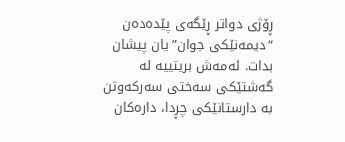ڕۆژی دواتر ڕێگەی پێدەدەن “دیمەنێکی جوان”یان پیشان بدات. ئەمەش بریتییە لە گەشتێکی سەختی سەرکەوتن بە دارستانێکی چڕدا، دارەکان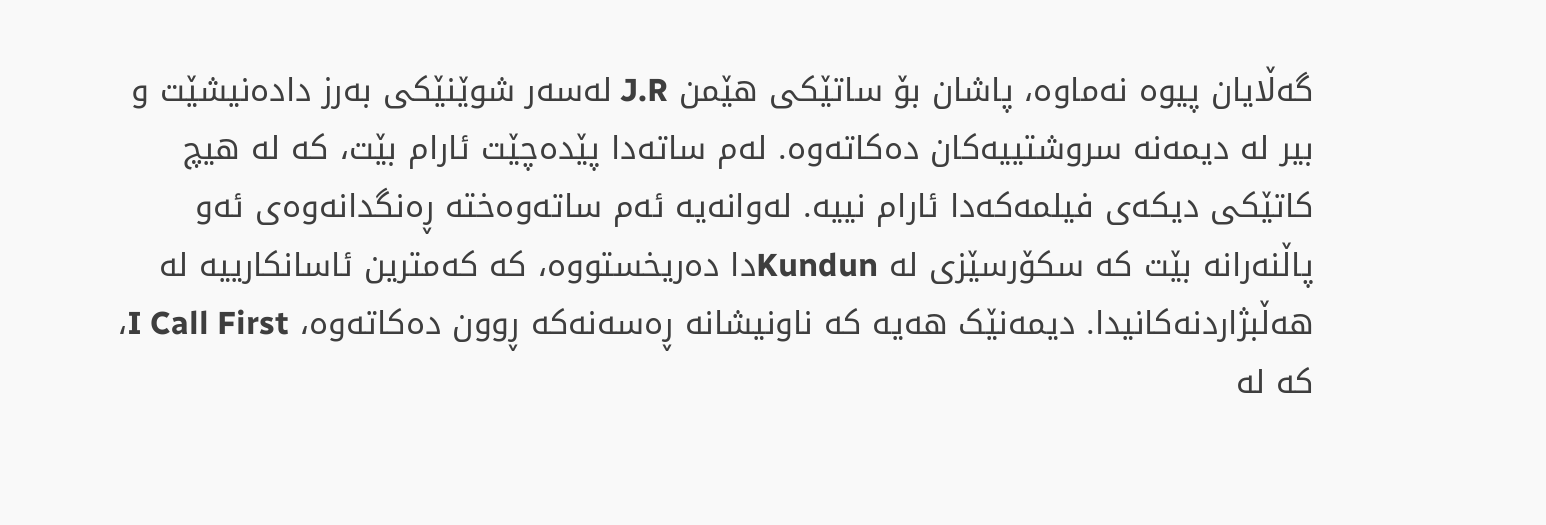گەڵایان پیوە نەماوە، پاشان بۆ ساتێکی هێمن J.R لەسەر شوێنێکی بەرز دادەنیشێت و بیر لە دیمەنە سروشتییەکان دەکاتەوە. لەم ساتەدا پێدەچێت ئارام بێت، کە لە هیچ کاتێکی دیکەی فیلمەکەدا ئارام نییە. لەوانەیە ئەم ساتەوەختە ڕەنگدانەوەی ئەو پاڵنەرانە بێت کە سکۆرسێزی لە Kundunدا دەریخستووە، کە کەمترین ئاسانکارییە لە هەڵبژاردنەکانیدا. دیمەنێک هەیە کە ناونیشانە ڕەسەنەکە ڕوون دەکاتەوە، I Call First، کە لە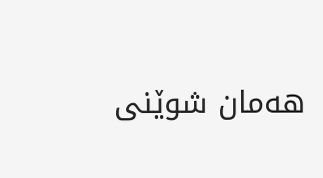هەمان شوێنی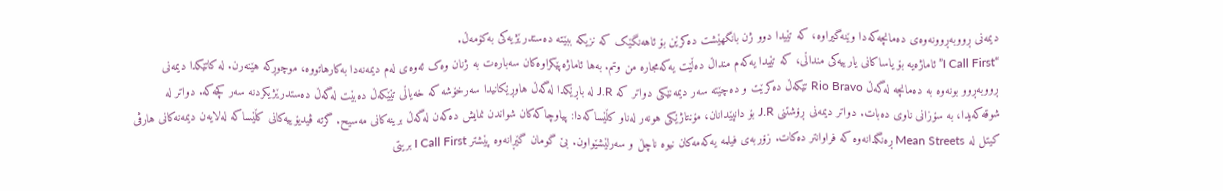دیمەنی ڕووبەڕوونەوەی دەمانچەکەدا وێنەگیراوە، کە تێیدا دوو ژن بانگهێشت دەکرێن بۆ ئاهەنگێک کە نزیکە ببێتە دەستدرێژیەکی بەکۆمەڵ.
“I Call First” ئاماژەیە بۆ یاساکانی یارییەکی منداڵی، کە تێیدا یەکەم منداڵ دەڵێت یەکەمجارە من وتم. بەها ئاماژەپێکراوەکان سەبارەت بە ژنان وەک ئەوەی لەم دیمەنەدا بەکارهاتووە، موچوڕکە هێنەرن. لە کاتێکدا دیمەنی ڕووبەڕوو بونەوە بە دەمانچە لەگەڵ Rio Bravo تێکەڵ دەکرێت و دەچێتە سەر دیمەنێکی دواتر کە J.R لە باڕێکدا لەگەڵ هاوڕێکانیدا سەرخۆشە کە خەیاڵی تێێکەڵ دەبێت لەگەڵ دەستدرێژیکردنە سەر کچەکە. دواتر لە شوقەکەیدا، بە سۆزانی ناوی دەبات. دواتر دیمەنی ڕۆشتنی J.R بۆ دانپێدانان، مۆنتاژێکی هونەر لەناو کڵێساکەدا: پیاوچاکەکان شواندن نمایش دەکەن لەگەڵ برینەکانی مەسیح. گرتە ڤیدیۆییەکانی کڵێساکە لەلایەن دیمەنەکانی هارڤی کیتل لە Mean Streets ڕەنگدانەوە کە فراوانتر دەکات. زۆربەی فیلمە یەکەمەکان نیوە ناچڵ و سەرلێشێواون. بێ گومان گێڕانەوە پێشتر I Call First بریتی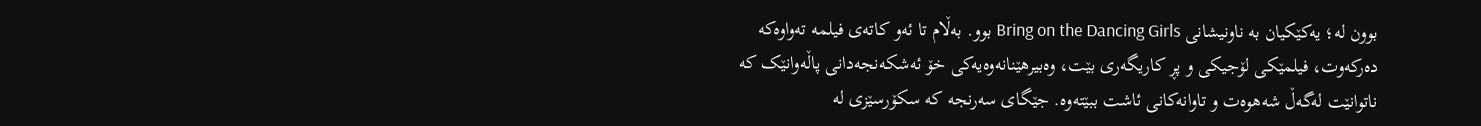بوون لە؛ یەکێکیان بە ناونیشانی Bring on the Dancing Girls بوو. بەڵام تا ئەو کاتەی فیلمە تەواوەکە دەرکەوت، فیلمێکی لۆجیکی و پڕ کاریگەری بێت، وەبیرهێنانەوەیەکی خۆ ئەشکەنجەدانی پاڵەوانێک کە ناتوانێت لەگەڵ شەهوەت و تاوانەکانی ئاشت ببێتەوە. جێگای سەرنجە کە سکۆرسێزی لە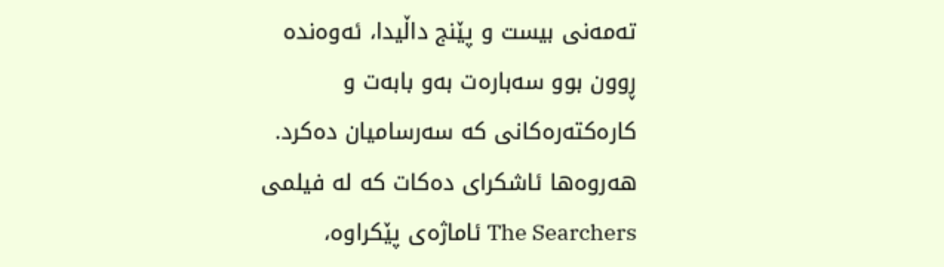تەمەنی بیست و پێنج داڵیدا، ئەوەندە ڕوون بوو سەبارەت بەو بابەت و کارەکتەرەکانی کە سەرسامیان دەکرد. هەروەها ئاشکرای دەکات کە لە فیلمی The Searchers ئاماژەی پێکراوە،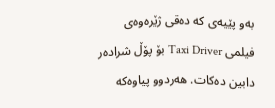بەو پێیەی کە دەقی ژێرەوەی فیلمی Taxi Driver بۆ پۆڵ شرادەر دابین دەکات. هەردوو پیاوەکە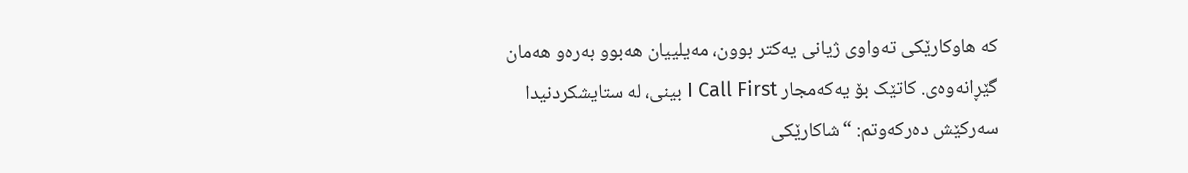کە هاوکارێکی تەواوی ژیانی یەکتر بوون، مەیلییان هەبوو بەرەو هەمان گێڕانەوەی. کاتێک بۆ یەکەمجار I Call First بینی، لە ستایشکردنیدا سەرکێش دەرکەوتم: “شاکارێکی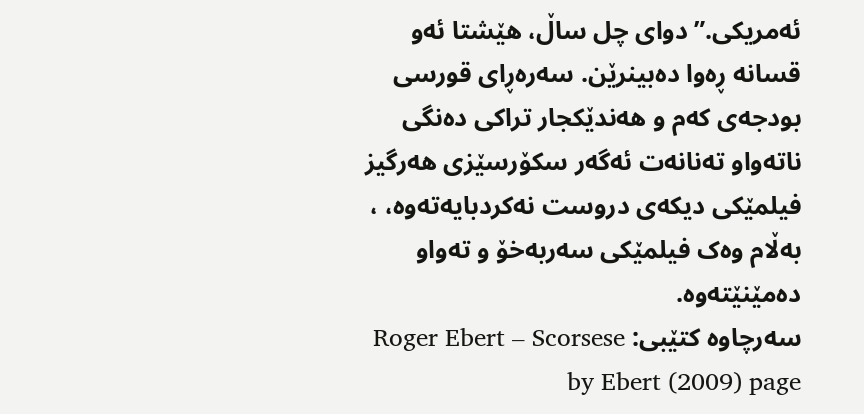ئەمریکی.” دوای چل ساڵ، هێشتا ئەو قسانە ڕەوا دەبینرێن. سەرەڕای قورسی بودجەی کەم و هەندێکجار تراکی دەنگی ناتەواو تەنانەت ئەگەر سکۆرسێزی هەرگیز فیلمێکی دیکەی دروست نەکردبایەتەوە، ، بەڵام وەک فیلمێکی سەربەخۆ و تەواو دەمێنێتەوە.
سەرچاوە کتێبی: Roger Ebert – Scorsese by Ebert (2009) page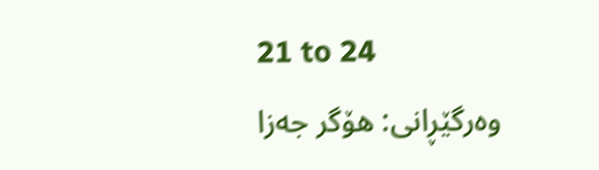21 to 24
وەرگێڕانی: هۆگر جەزا